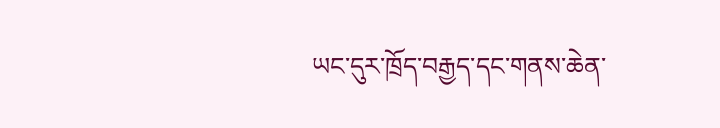ཡང་དུར་ཁྲོད་བརྒྱད་དང་གནས་ཆེན་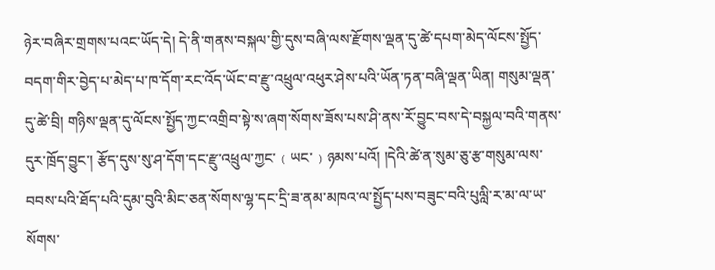ཉེར་བཞིར་གྲགས་པའང་ཡོད་དེ། དེ་ནི་གནས་བསྐལ་གྱི་དུས་བཞི་ལས་རྫོགས་ལྡན་དུ་ཚེ་དཔག་མེད་ལོངས་སྤྱོད་བདག་གིར་བྱེད་པ་མེད་པ་ཁ་དོག་རང་འོད་ཡོང་བ་རྫུ་འཕྲུལ་འཕུར་ཤེས་པའི་ཡོན་ཏན་བཞི་ལྡན་ཡིན། གསུམ་ལྡན་དུ་ཚེ་བྲི། གཉིས་ལྡན་དུ་ལོངས་སྤྱོད་ཀྱང་འགྲིབ་སྟེ་ས་ཞག་སོགས་ཟོས་པས་ཤི་ནས་རོ་བྱུང་བས་དེ་བསྐྱལ་བའི་གནས་དུར་ཁྲོད་བྱུང་། རྩོད་དུས་སུ་ཤ་དོག་དང་རྫུ་འཕྲུལ་ཀྱང་﹙ཡང་﹚ཉམས་པའོ། །དེའི་ཚེ་ན་སུམ་ཅུ་རྩ་གསུམ་ལས་བབས་པའི་ཐོད་པའི་དུམ་བུའི་མིང་ཅན་སོགས་ལྷ་དང་དྲི་ཟ་ནམ་མཁའ་ལ་སྤྱོད་པས་བཟུང་བའི་པུལླི་ར་མ་ལ་ཡ་སོགས་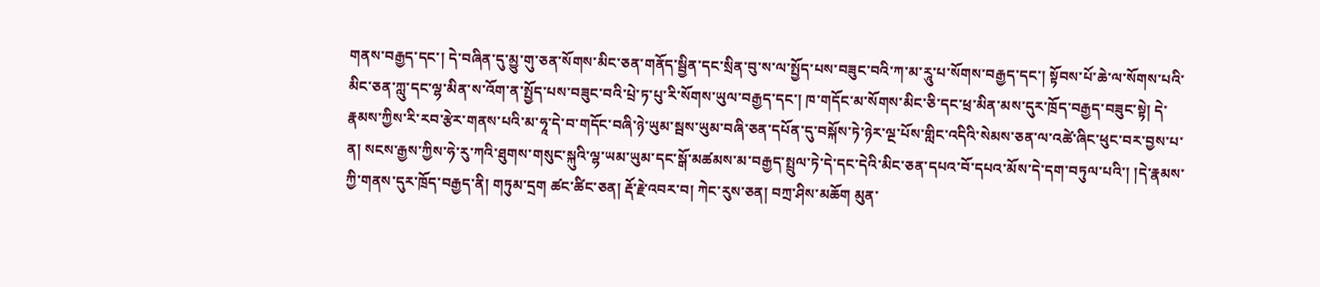གནས་བརྒྱད་དང་། དེ་བཞིན་དུ་མྱུ་གུ་ཅན་སོགས་མིང་ཅན་གནོད་སྦྱིན་དང་སྲིན་བུ་ས་ལ་སྤྱོད་པས་བཟུང་བའི་ཀ་མ་རཱུ་པ་སོགས་བརྒྱད་དང་། སྟོབས་པོ་ཆེ་ལ་སོགས་པའི་མིང་ཅན་ཀླུ་དང་ལྷ་མིན་ས་འོག་ན་སྤྱོད་པས་བཟུང་བའི་པྲེ་ཏ་པུ་རི་སོགས་ཡུལ་བརྒྱད་དང་། ཁ་གདོང་མ་སོགས་མིང་ཅི་དང་ཕྲ་མིན་མས་དུར་ཁྲོད་བརྒྱད་བཟུང་སྟེ། དེ་རྣམས་ཀྱིས་རི་རབ་རྩེར་གནས་པའི་མ་ཧཱ་དེ་བ་གདོང་བཞི་ཉེ་ཡུམ་སྦས་ཡུམ་བཞི་ཅན་དཔོན་དུ་བསྐོས་ཏེ་ཉེར་ལྔ་པོས་གླིང་འདིའི་སེམས་ཅན་ལ་འཚེ་ཞིང་ཕུང་བར་བྱས་པ་ན། སངས་རྒྱས་ཀྱིས་ཧེ་རུ་ཀའི་ཐུགས་གསུང་སྐུའི་ལྷ་ཡམ་ཡུམ་དང་སྒོ་མཚམས་མ་བརྒྱད་སྤྲུལ་ཏེ་དེ་དང་དེའི་མིང་ཅན་དཔའ་བོ་དཔའ་མོས་དེ་དག་བཏུལ་པའི་། །དེ་རྣམས་ཀྱི་གནས་དུར་ཁྲོད་བརྒྱད་ནི། གཏུམ་དྲག ཚང་ཚིང་ཅན། རྡོ་རྗེ་འབར་བ། ཀེང་རུས་ཅན། བཀྲ་ཤིས་མཆོག མུན་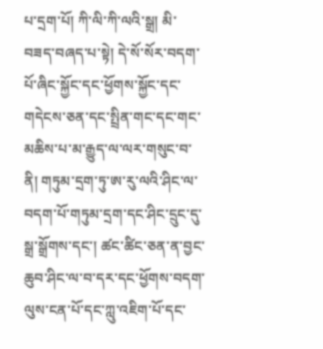པ་དྲག་པོ། ཀི་ལི་ཀི་ལའི་སྒྲ། མི་བཟད་བཞད་པ་སྟེ། དེ་སོ་སོར་བདག་པོ་ཞིང་སྐྱོང་དང་ཕྱོགས་སྐྱོང་དང་གདེངས་ཅན་དང་སྤྲིན་གང་དང་གང་མཆིས་པ་མ་རྒྱུད་ལ་ལར་གསུང་བ་ནི། གཏུམ་དྲག་ཏུ་ཨ་རུ་ལའི་ཤིང་ལ་བདག་པོ་གཏུམ་དྲག་དང་ཤིང་དྲུང་དུ་སྒྲ་སྒྲོགས་དང་། ཚང་ཚིང་ཅན་ན་བྱང་ཆུབ་ཤིང་ལ་བ་དར་དང་ཕྱོགས་བདག་ལུས་ངན་པོ་དང་ཀླུ་འཇིག་པོ་དང་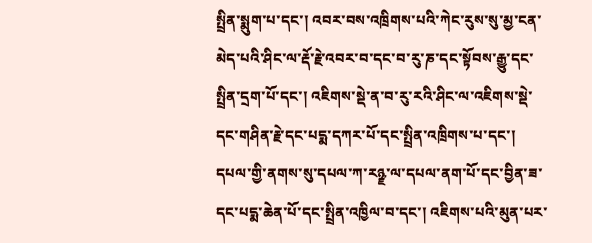སྤྲིན་སྨུག་པ་དང་། འབར་བས་འཁྲིགས་པའི་ཀེང་རུས་སུ་མྱ་ངན་མེད་པའི་ཤིང་ལ་རྡོ་རྗེ་འབར་བ་དང་བ་རུ་ཎ་དང་སྟོབས་རྒྱུ་དང་སྤྲིན་དྲག་པོ་དང་། འཇིགས་སྡེ་ན་བ་རུ་རའི་ཤིང་ལ་འཇིགས་སྡེ་དང་གཤིན་རྗེ་དང་པདྨ་དཀར་པོ་དང་སྤྲིན་འཁྲིགས་པ་དང་། དཔལ་གྱི་ནགས་སུ་དཔལ་ཀ་རཉྫ་ལ་དཔལ་ནག་པོ་དང་བྱིན་ཟ་དང་པདྨ་ཆེན་པོ་དང་སྤྲིན་འཁྱིལ་བ་དང་། འཇིགས་པའི་མུན་པར་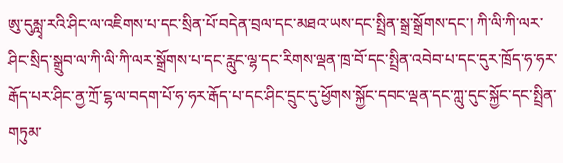ཨུ་དུམླྭ་རའི་ཤིང་ལ་འཇིགས་པ་དང་སྲིན་པོ་བདེན་བྲལ་དང་མཐའ་ཡས་དང་སྤྲིན་སྒྲ་སྒྲོགས་དང་། ཀི་ལི་ཀི་ལར་ཤིང་སྲིད་སྒྲུབ་ལ་ཀི་ལི་ཀི་ལར་སྒྲོགས་པ་དང་རླུང་ལྷ་དང་རིགས་ལྡན་ཁྲ་བོ་དང་སྤྲིན་འབེབ་པ་དང་དུར་ཁྲོད་ཧ་ཧར་རྒོད་པར་ཤིང་ནྱ་ཀྲོ་ངྷ་ལ་བདག་པོ་ཧ་ཧར་རྒོད་པ་དང་ཤིང་དྲུང་དུ་ཕྱོགས་སྐྱོང་དབང་ལྡན་དང་ཀླུ་དུང་སྐྱོང་དང་སྤྲིན་གཏུམ་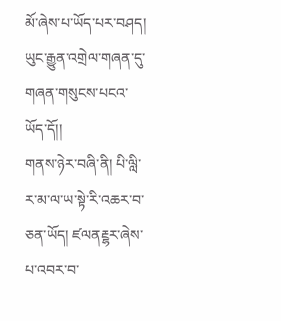མོ་ཞེས་པ་ཡོད་པར་བཤད། ཡུང་རྒྱུན་འགྲེལ་གཞན་དུ་གཞན་གསུངས་པངའ་ཡོད་དོ།།
གནས་ཉེར་བཞི་ནི། པི་ལླི་ར་མ་ལ་ཡ་སྟེ་རི་འཆར་བ་ཅན་ཡོད། ཛལནརྔྷར་ཞེས་པ་འབར་བ་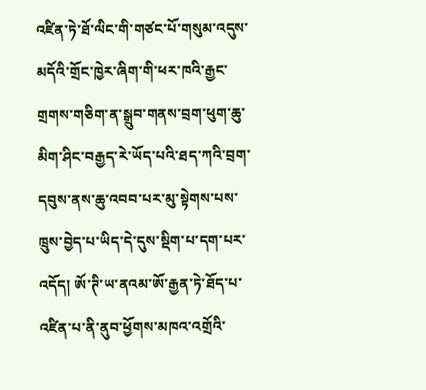འཛིན་ཏེ་ཐོ་ལིང་གི་གཙང་པོ་གསུམ་འདུས་མདོའི་གྲོང་ཁྱེར་ཞིག་གི་ཕར་ཁའི་རྒྱང་གྲགས་གཅིག་ན་སྒྲུབ་གནས་བྲག་ཕུག་ཆུ་མིག་ཤིང་བརྒྱད་རེ་ཡོད་པའི་ཐད་ཀའི་བྲག་དབུས་ནས་ཆུ་འབབ་པར་མུ་སྟེགས་པས་ཁྲུས་བྱེད་པ་ཡིད་དེ་དུས་སྡིག་པ་དག་པར་འདོད། ཨོ་ཊི་ཡ་ནའམ་ཨོ་རྒྱན་ཏེ་ཐོད་པ་འཛིན་པ་ནི་ནུབ་ཕྱོགས་མཁའ་འགྲོའི་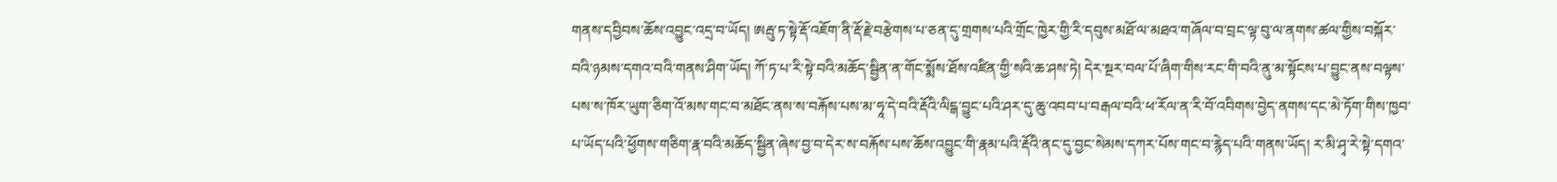གནས་དབྱིབས་ཆོས་འབྱུང་འདྲ་བ་ཡོད། ཨརྦུ་ཏ་སྟེ་རྡོ་འཇོག་ནི་རྡོ་རྗེ་བརྩེགས་པ་ཅན་དུ་གྲགས་པའི་གྲོང་ཁྱེར་གྱི་རི་དབུས་མཐོ་ལ་མཐའ་གཞོལ་བ་བྲང་ལྟ་བུ་ལ་ནགས་ཚལ་གྱིས་བསྐོར་བའི་ཉམས་དགའ་བའི་གནས་ཤིག་ཡོད། ཀོ་ཏ་པ་རི་སྟེ་བའི་མཆོད་སྦྱིན་ན་གོང་སྨོས་ཐོས་འཛིན་གྱི་སའི་ཆ་ཤས་ཏེ། དེར་སྔར་བལ་པོ་ཞིག་གིས་རང་གི་བའི་ནུ་མ་སྟོངས་པ་བྱུང་ནས་བལྟས་པས་ས་ཁོར་ཡུག་ཅིག་འོ་མས་གང་བ་མཐོང་ནས་ས་བརྐོས་པས་མ་ཧཱ་དེ་བའི་རྡོའི་ལིངྒ་བྱུང་པའི་ཤར་དུ་ཆུ་འབབ་པ་བརྒལ་བའི་ཕ་རོལ་ན་རི་བོ་འབིགས་བྱེད་ནགས་དང་མེ་ཏོག་གིས་ཁྱབ་པ་ཡོད་པའི་ཕྱོགས་གཅིག་རྣ་བའི་མཆོད་སྦྱིན་ཞེས་བྱ་བ་དེར་ས་བརྐོས་པས་ཆོས་འབྱུང་གི་རྣམ་པའི་རྡོའི་ནང་དུ་བྱང་སེམས་དཀར་པོས་གང་བ་རྙེད་པའི་གནས་ཡོད། ར་མི་ཤྭ་རེ་སྟེ་དགའ་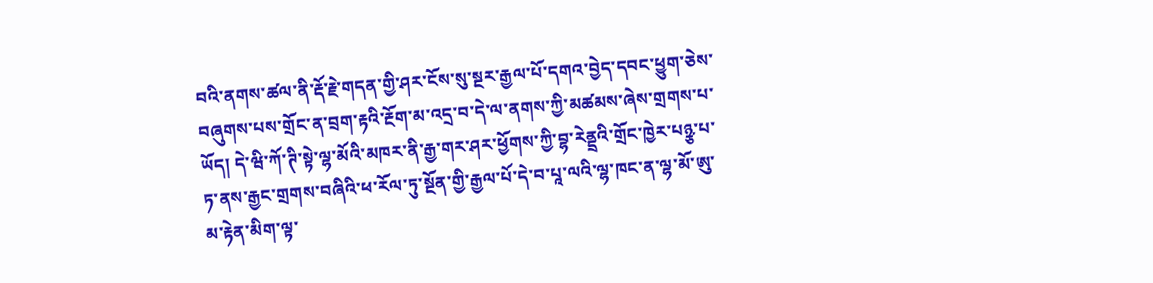བའི་ནགས་ཚལ་ནི་རྡོ་རྗེ་གདན་གྱི་ཤར་ངོས་སུ་སྔར་རྒྱལ་པོ་དགའ་བྱེད་དབང་ཕྱུག་ཅེས་བཞུགས་པས་གྲོང་ན་བྲག་རྟའི་རྔོག་མ་འདྲ་བ་དེ་ལ་ནགས་ཀྱི་མཚམས་ཞེས་གྲགས་པ་ཡོད། དེ་ཝི་ཀོ་ཊི་སྟེ་ལྷ་མོའི་མཁར་ནི་རྒྱ་གར་ཤར་ཕྱོགས་ཀྱི་བྷ་རེནྡྲའི་གྲོང་ཁྱེར་པཉྩ་པ་ཏ་ནས་རྒྱང་གྲགས་བཞིའི་ཕ་རོལ་ཏུ་སྔོན་གྱི་རྒྱལ་པོ་དེ་བ་པཱ་ལའི་ལྷ་ཁང་ན་ལྷ་མོ་ཨུ་མ་རྟེན་མིག་ལྟ་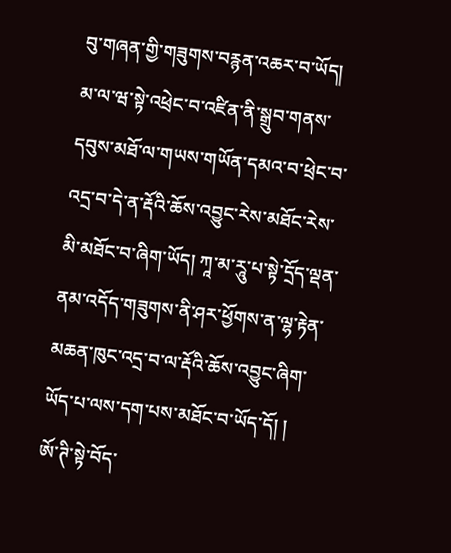བུ་གཞན་གྱི་གཟུགས་བརྙན་འཆར་བ་ཡོད། མ་ལ་ཝ་སྟེ་འཕྲེང་བ་འཛིན་ནི་སྒྲུབ་གནས་དབུས་མཐོ་ལ་གཡས་གཡོན་དམའ་བ་ཕྲེང་བ་འདྲ་བ་དེ་ན་རྡོའི་ཆོས་འབྱུང་རེས་མཐོང་རེས་མི་མཐོང་བ་ཞིག་ཡོད། ཀཱ་མ་རཱུ་པ་སྟེ་དྲོད་ལྡན་ནམ་འདོད་གཟུགས་ནི་ཤར་ཕྱོགས་ན་ལྷ་རྟེན་མཆན་ཁུང་འདྲ་བ་ལ་རྡོའི་ཆོས་འབྱུང་ཞིག་ཡོད་པ་ལས་དག་པས་མཐོང་བ་ཡོད་དོ། །
ཨོ་ཊི་སྟེ་བོད་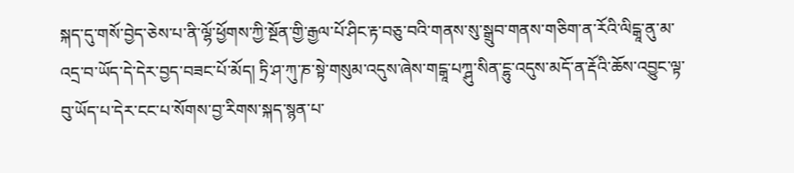སྐད་དུ་གསོ་བྱེད་ཅེས་པ་ནི་ལྷོ་ཕྱོགས་ཀྱི་སྔོན་གྱི་རྒྱལ་པོ་ཤིང་རྟ་བཅུ་བའི་གནས་སུ་སྒྲུབ་གནས་གཅིག་ན་རོའི་ལིངྒཱ་ནུ་མ་འདྲ་བ་ཡོད་དེ་དེར་བྱད་བཟང་པོ་མོད། ཏྲི་ཤ་ཀུ་ཎ་སྟེ་གསུམ་འདུས་ཞེས་གངྒཱ་པཀྴུ་སིན་ངྷུ་འདུས་མདོ་ན་རྡོའི་ཆོས་འབྱུང་ལྟ་བུ་ཡོད་པ་དེར་ངང་པ་སོགས་བྱ་རིགས་སྐད་སྙན་པ་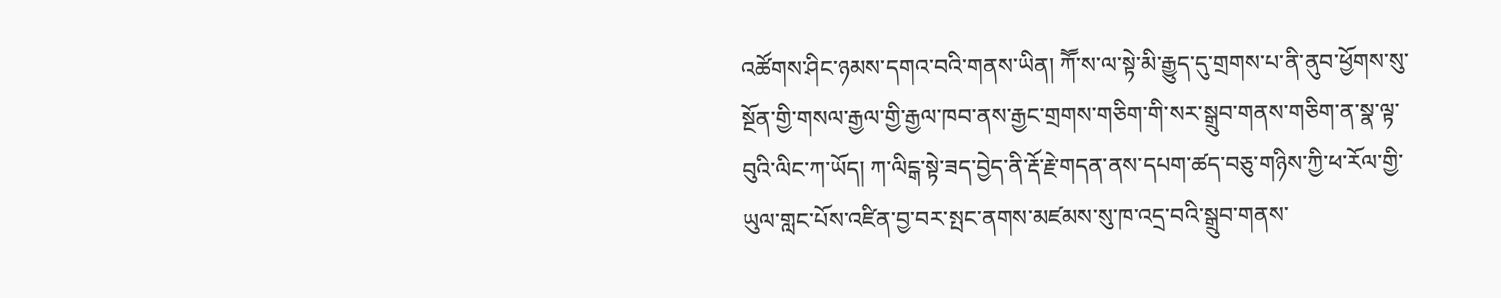འཚོགས་ཤིང་ཉམས་དགའ་བའི་གནས་ཡིན། ཀཽ་ས་ལ་སྟེ་མི་རྒྱུད་དུ་གྲགས་པ་ནི་ནུབ་ཕྱོགས་སུ་སྔོན་གྱི་གསལ་རྒྱལ་གྱི་རྒྱལ་ཁབ་ནས་རྒྱང་གྲགས་གཅིག་གི་སར་སྒྲུབ་གནས་གཅིག་ན་སྣ་ལྟ་བུའི་ལིང་ཀ་ཡོད། ཀ་ལིངྒ་སྟེ་ཟད་བྱེད་ནི་རྡོ་རྗེ་གདན་ནས་དཔག་ཚད་བཅུ་གཉིས་ཀྱི་ཕ་རོལ་གྱི་ཡུལ་གླང་པོས་འཛིན་བྱ་བར་སྤང་ནགས་མཛམས་སུ་ཁ་འདྲ་བའི་སྒྲུབ་གནས་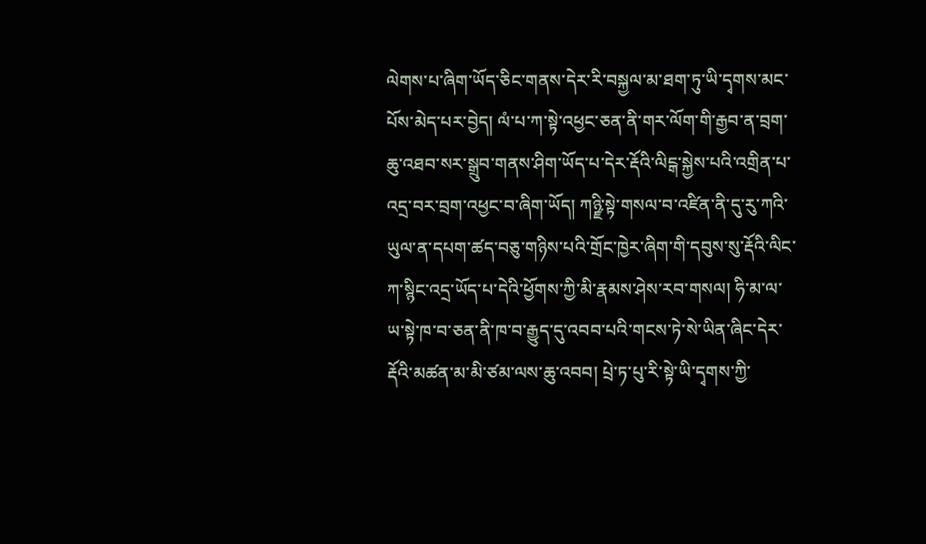ལེགས་པ་ཞིག་ཡོད་ཅིང་གནས་དེར་རི་བསྐྱལ་མ་ཐག་ཏུ་ཡི་དྭགས་མང་པོས་མེད་པར་བྱེད། ལཾ་པ་ཀ་སྟེ་འཕྱང་ཅན་ནི་གར་ལོག་གི་རྒྱབ་ན་བྲག་ཆུ་འཐབ་སར་སྒྲུབ་གནས་ཤིག་ཡོད་པ་དེར་རྡོའི་ལིངྒ་སྐྱེས་པའི་འགྲིན་པ་འདྲ་བར་བྲག་འཕྱང་བ་ཞིག་ཡོད། ཀཉྫི་སྟེ་གསལ་བ་འཛིན་ནི་དུ་རུ་ཀའི་ཡུལ་ན་དཔག་ཚད་བཅུ་གཉིས་པའི་གྲོང་ཁྱེར་ཞིག་གི་དབུས་སུ་རྡོའི་ལིང་ཀ་སྙིང་འདྲ་ཡོད་པ་དེའི་ཕྱོགས་ཀྱི་མི་རྣམས་ཤེས་རབ་གསལ། ཧི་མ་ལ་ཡ་སྟེ་ཁ་བ་ཅན་ནི་ཁ་བ་རྒྱུད་དུ་འབབ་པའི་གངས་ཏེ་སེ་ཡིན་ཞིང་དེར་རྡོའི་མཚན་མ་མི་ཙམ་ལས་ཆུ་འབབ། པྲེ་ཏ་པུ་རི་སྟེ་ཡི་དྭགས་ཀྱི་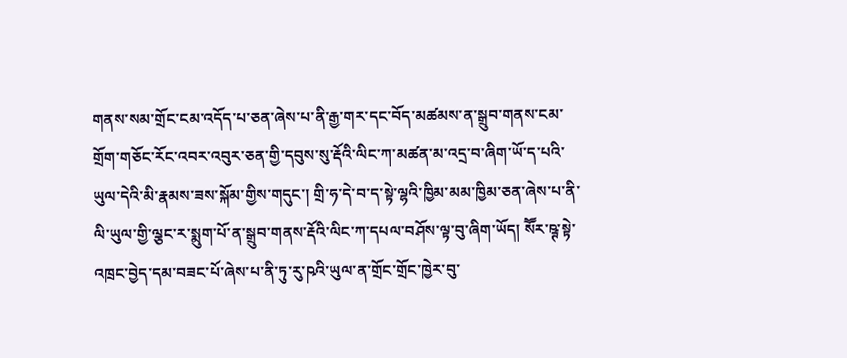གནས་སམ་གྲོང་ངམ་འདོད་པ་ཅན་ཞེས་པ་ནི་རྒྱ་གར་དང་བོད་མཚམས་ན་སྒྲུབ་གནས་ངམ་གྲོག་གཅོང་རོང་འབར་འབུར་ཅན་གྱི་དབུས་སུ་རྡོའི་ལིང་ཀ་མཚན་མ་འདྲ་བ་ཞིག་ཡོ་ད་པའི་ཡུལ་དེའི་མི་རྣམས་ཟས་སྐོམ་གྱིས་གདུང་། གྲི་ཧ་དེ་བ་ད་སྟེ་ལྷའི་ཁྱིམ་མམ་ཁྱིམ་ཅན་ཞེས་པ་ནི་ལི་ཡུལ་གྱི་ལྕང་ར་སྨུག་པོ་ན་སྒྲུབ་གནས་རྡོའི་ལིང་ཀ་དཔལ་བཤོས་ལྟ་བུ་ཞིག་ཡོད། སཽར་ཥྚ་སྟེ་འཁྲང་བྱེད་དམ་བཟང་པོ་ཞེས་པ་ནི་ཏུ་རུ་ཥའི་ཡུལ་ན་གྲོང་གྲོང་ཁྱེར་བུ་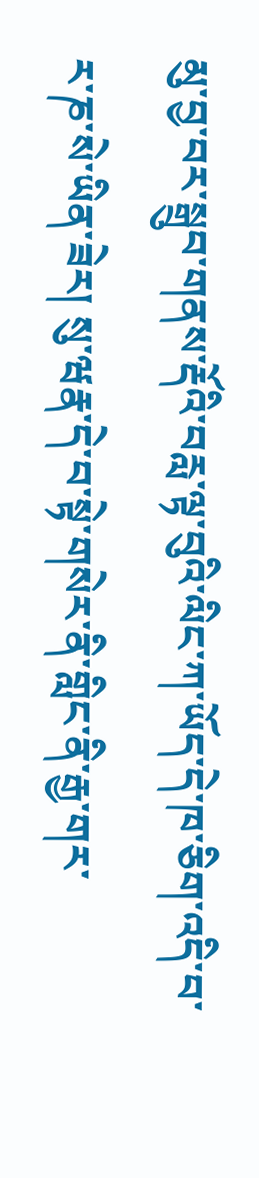མུ་བྱ་བར་སྒྲུབ་གནས་རྡོའི་བརླ་ལྟ་བུའི་ལིང་ཀ་ཡོད་དེ་ཁ་ཅིག་འདི་བ་ར་ཎ་སེ་ཡིན་ཟེར། སུ་ཝརྣ་དེ་བ་སྟེ་གསེར་ནི་གླིང་ནི་རྒྱ་གར་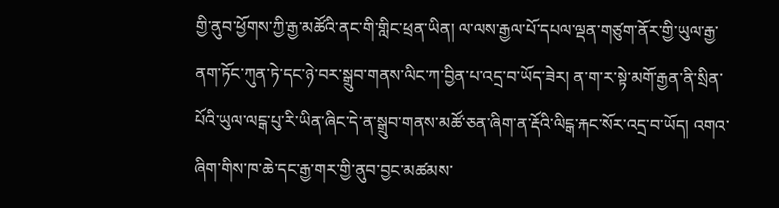གྱི་ནུབ་ཕྱོགས་ཀྱི་རྒྱ་མཚོའི་ནང་གི་གླིང་ཕྲན་ཡིན། ལ་ལས་རྒྱལ་པོ་དཔལ་ལྡན་གཙུག་ནོར་གྱི་ཡུལ་རྒྱ་ནག་ཏོང་ཀུན་ཏེ་དང་ཉེ་བར་སྒྲུབ་གནས་ལིང་ཀ་བྱིན་པ་འདྲ་བ་ཡོད་ཟེར། ན་ག་ར་སྟེ་མགོ་རྒྱན་ནི་སྲིན་པོའི་ཡུལ་ལངྒ་པུ་རི་ཡིན་ཞིང་དེ་ན་སྒྲུབ་གནས་མཚོ་ཅན་ཞིག་ན་རྡོའི་ལིངྒ་རྐང་སོར་འདྲ་བ་ཡོད། འགའ་ཞིག་གིས་ཁ་ཆེ་དང་རྒྱ་གར་གྱི་ནུབ་བྱང་མཚམས་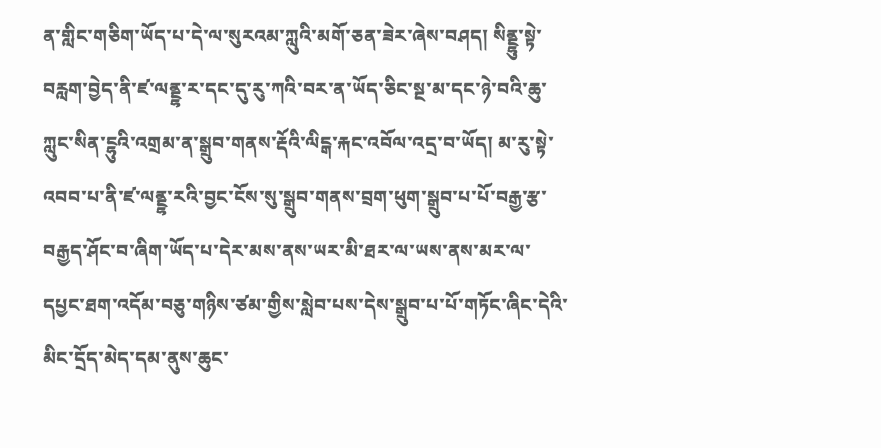ན་གླིང་གཅིག་ཡོད་པ་དེ་ལ་སུརའམ་ཀླུའི་མགོ་ཅན་ཟེར་ཞེས་བཤད། སིནྔྷུ་སྟེ་བརླག་བྱེད་ནི་ཛ་ལནྔྷ་ར་དང་དུ་རུ་ཀའི་བར་ན་ཡོད་ཅིང་སྔ་མ་དང་ཉེ་བའི་ཆུ་ཀླུང་སིན་ངྷུའི་འགྲམ་ན་སྒྲུབ་གནས་རྡོའི་ལིངྒ་རྐང་འབོལ་འདྲ་བ་ཡོད། མ་རུ་སྟེ་འབབ་པ་ནི་ཛ་ལནྔྷ་རའི་བྱང་ངོས་སུ་སྒྲུབ་གནས་བྲག་ཕུག་སྒྲུབ་པ་པོ་བརྒྱ་རྩ་བརྒྱད་ཤོང་བ་ཞིག་ཡོད་པ་དེར་མས་ནས་ཡར་མི་ཐར་ལ་ཡས་ནས་མར་ལ་དཔྱང་ཐག་འདོམ་བཅུ་གཉིས་ཙམ་གྱིས་སླེབ་པས་དེས་སྒྲུབ་པ་པོ་གཏོང་ཞིང་དེའི་མིང་དྲོད་མེད་དམ་ནུས་ཆུང་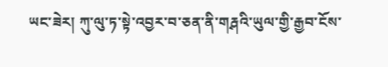ཡང་ཟེར། ཀུ་ལུ་ཏ་སྟེ་འབྱར་བ་ཅན་ནི་གརྴའི་ཡུལ་གྱི་རྒྱབ་ངོས་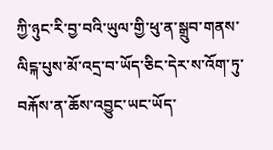ཀྱི་ཉུང་རི་བྱ་བའི་ཡུལ་གྱི་ཕུ་ན་སྒྲུབ་གནས་ལིངྐ་པུས་མོ་འདྲ་བ་ཡོད་ཅིང་དེར་ས་འོག་ཏུ་བརྐོས་ན་ཆོས་འབྱུང་ཡང་ཡོད་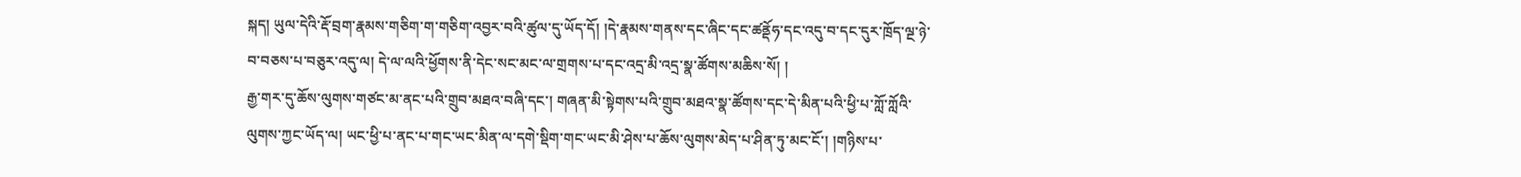སྐད། ཡུལ་དེའི་རྡོ་བྲག་རྣམས་གཅིག་ག་གཅིག་འབྱར་བའི་ཚུལ་དུ་ཡོད་དོ། །དེ་རྣམས་གནས་དང་ཞིང་དང་ཚནྡོཧ་དང་འདུ་བ་དང་དུར་ཁྲོད་ལྔ་ཉེ་བ་བཅས་པ་བཅུར་འདུ་ལ། དེ་ལ་ལའི་ཕྱོགས་ནི་དེང་སང་མང་ལ་གྲགས་པ་དང་འདྲ་མི་འདྲ་སྣ་ཚོགས་མཆིས་སོ། །
རྒྱ་གར་དུ་ཆོས་ལུགས་གཙང་མ་ནང་པའི་གྲུབ་མཐའ་བཞི་དང་། གཞན་མི་སྟེགས་པའི་གྲུབ་མཐའ་སྣ་ཚོགས་དང་དེ་མིན་པའི་ཕྱི་པ་ཀློ་ཀློའི་ལུགས་ཀྱང་ཡོད་ལ། ཡང་ཕྱི་པ་ནང་པ་གང་ཡང་མིན་ལ་དགེ་སྡིག་གང་ཡང་མི་ཤེས་པ་ཆོས་ལུགས་མེད་པ་ཤིན་ཏུ་མང་ངོ་། །གཉིས་པ་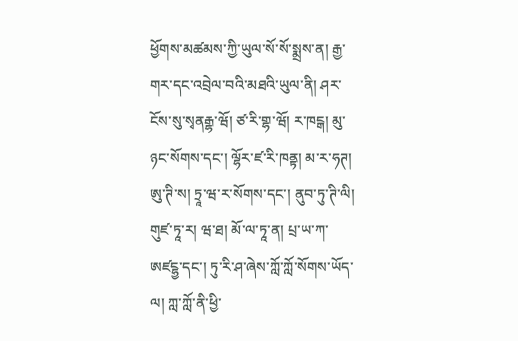ཕྱོགས་མཚམས་ཀྱི་ཡུལ་སོ་སོ་སྨྲས་ན། རྒྱ་གར་དང་འབྲེལ་བའི་མཐའི་ཡུལ་ནི། ཤར་ངོས་སུ་སྭནརྒྷ་ཝོ། ཙ་རི་གྷ་ཝོ། ར་ཁངྒ། མུ་ཉང་སོགས་དང་། ལྷོར་ཛ་རི་ཁནྟ། མ་ར་ཧཊ། ཨུ་ཊི་ས། ཏྲཱ་ཝ་ར་སོགས་དང་། ནུབ་ཏུ་ཊི་ལི། གུཛ་ཏཱ་ར། ཝ་ཐ། མོ་ལ་ཏཱ་ན། པྲ་ཡ་ཀ་ཨཛངྷྱ་དང་། ཏུ་རི་ཤ་ཞེས་ཀློ་ཀློ་སོགས་ཡོད་ལ། ཀླ་ཀློ་ནི་ཕྱི་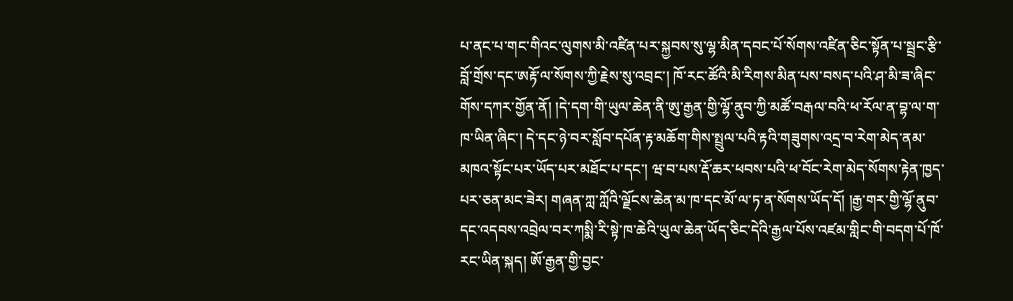པ་ནང་པ་གང་གིའང་ལུགས་མི་འཛིན་པར་སྐྱབས་སུ་ལྷ་མིན་དབང་པོ་སོགས་འཛིན་ཅིང་སྟོན་པ་སྦྲང་རྩི་བློ་གྲོས་དང་ཨརྟོ་ལ་སོགས་ཀྱི་རྗེས་སུ་འབྲང་། ཁོ་རང་ཚོའི་མི་རིགས་མིན་པས་བསད་པའི་ཤ་མི་ཟ་ཞིང་གོས་དཀར་གྱོན་ནོ། །དེ་དག་གི་ཡུལ་ཆེན་ནི་ཨུ་རྒྱན་གྱི་ལྷོ་ནུབ་ཀྱི་མཚོ་བརྒལ་བའི་ཕ་རོལ་ན་བྷ་ལ་ག་ཁ་ཡིན་ཞིང་། དེ་དང་ཉེ་བར་སློབ་དཔོན་རྟ་མཆོག་གིས་སྤྲུལ་པའི་རྟའི་གཟུགས་འདྲ་བ་རེག་མེད་ནམ་མཁའ་སྟོང་པར་ཡོད་པར་མཐོང་པ་དང་། ཝ་བ་པས་རྡོ་ཆར་ཕབས་པའི་ཕ་བོང་རེག་མེད་སོགས་རྟེན་ཁྱད་པར་ཅན་མང་ཟེར། གཞན་ཀླ་ཀློའི་ལྗོངས་ཆེན་མ་ཁ་དང་མོ་ལ་ཏ་ན་སོགས་ཡོད་དོ། །རྒྱ་གར་གྱི་ལྷོ་ནུབ་དང་འདབས་འབྲེལ་བར་ཀསྨི་རི་སྟེ་ཁ་ཆེའི་ཡུལ་ཆེན་ཡོད་ཅིང་དེའི་རྒྱལ་པོས་འཛམ་གླིང་གི་བདག་པོ་ཁོ་རང་ཡིན་སྐད། ཨོ་རྒྱན་གྱི་བྱང་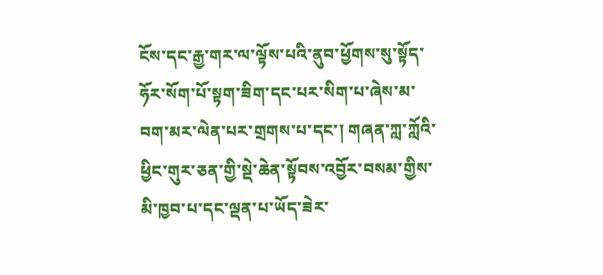ངོས་དང་རྒྱ་གར་ལ་ལྟོས་པའི་ནུབ་ཕྱོགས་སུ་སྟོད་ཧོར་སོག་པོ་སྟག་ཟིག་དང་པར་སིག་པ་ཞེས་མ་བག་མར་ལེན་པར་གྲགས་པ་དང་། གཞན་ཀླ་ཀློའི་ཕྱིང་གུར་ཅན་གྱི་སྡེ་ཆེན་སྟོབས་འབྱོར་བསམ་གྱིས་མི་ཁྱབ་པ་དང་ལྡན་པ་ཡོད་ཟེར་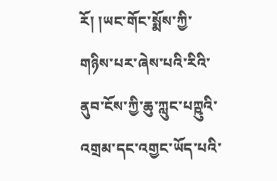རོ། །ཡང་གོང་སྨོས་ཀྱི་གཉིས་པར་ཞེས་པའི་རིའི་ནུབ་ངོས་ཀྱི་ཆུ་ཀླུང་པཀྵུའི་འགྲམ་དང་འགྱང་ཡོད་པའི་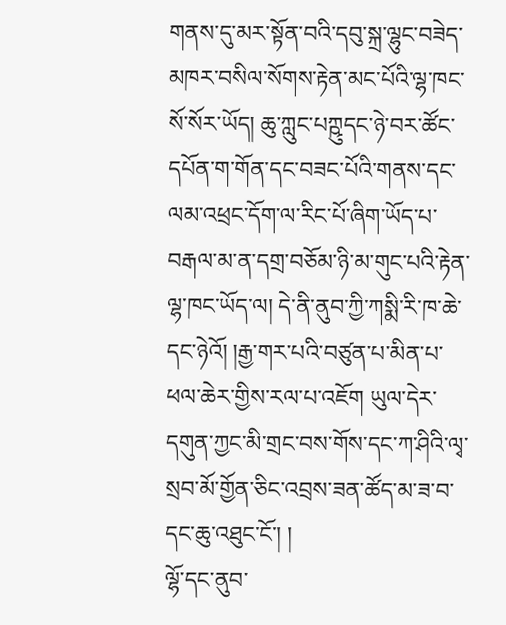གནས་དུ་མར་སྟོན་བའི་དབུ་སྐྲ་ལྷུང་བཟེད་མཁར་བསིལ་སོགས་རྟེན་མང་པོའི་ལྷ་ཁང་སོ་སོར་ཡོད། ཆུ་ཀླུང་པཀྵུདང་ཉེ་བར་ཚོང་དཔོན་ག་གོན་དང་བཟང་པོའི་གནས་དང་ལམ་འཕྲང་དོག་ལ་རིང་པོ་ཞིག་ཡོད་པ་བརྒལ་མ་ན་དགྲ་བཅོམ་ཉི་མ་གུང་པའི་རྟེན་ལྷ་ཁང་ཡོད་ལ། དེ་ནི་ནུབ་ཀྱི་ཀསྨི་རི་ཁ་ཆེ་དང་ཉེའོ། །རྒྱ་གར་པའི་བཙུན་པ་མིན་པ་ཕལ་ཆེར་གྱིས་རལ་པ་འཇོག ཡུལ་དེར་དགུན་ཀྱང་མི་གྲང་བས་གོས་དང་ཀ་ཤིའི་ལྭ་སྲབ་མོ་གྱོན་ཅིང་འབྲས་ཟན་ཚོད་མ་ཟ་བ་དང་ཆུ་འཐུང་ངོ་། །
ལྷོ་དང་ནུབ་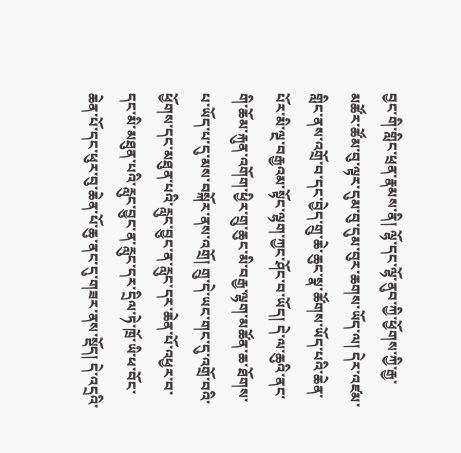བྱང་གི་གླིང་ཕྲན་རྣམས་ནི། ལྷོ་དང་ལྷོ་ནུབ་ཀྱི་ཕྱོགས་ཀྱི་རྒྱ་མཚོར་ཚོམ་བུ་ལྟར་དུམ་བུ་དུམ་བུར་ཆགས་ཡོད་ལ། དེར་འཛམ་གླིང་ནས་འགྲོ་བ་དང་བྱེད་གྲུ་ཆེ་ཆུང་སྣ་ཚོགས་ཡོད་པའི་ཆེན་པོར་མི་ལྔ་བརྒྱའམ་སྟོང་ལྷག་ཀྱང་ཤོང་བ་ཡོད། དེ་ལ་ཆུའི་ནང་གི་ཆོམ་རྐུན་འགོག་ཕྱིར་གྲུ་ཆུང་མི་བརྒྱ་ལྷག་མཚོན་ཆ་ཐོགས་པ་ཡོད་པ་དུ་མས་བསྐོར་ནས་འགྲོ། གྲུ་དེ་ཡང་གང་དུ་འགྲོ་བའི་ཕྱོགས་དང་མཐུན་པའི་རླུང་བྱུང་ན་རླུང་དར་ཆེན་པོ་འཕྱར་བ་དང་མི་མཐུན་པའི་རླུང་བྱུང་ན་རླུང་དར་དྲིལ་ཏེ་ཁྲོ་ཡི་ཕ་བོང་ཆེན་པོ་དང་ཕུར་བུ་ཆེན་པོ་ཆུ་ནང་དུ་གཟར་ནས་སྡོད། དེ་འདྲའི་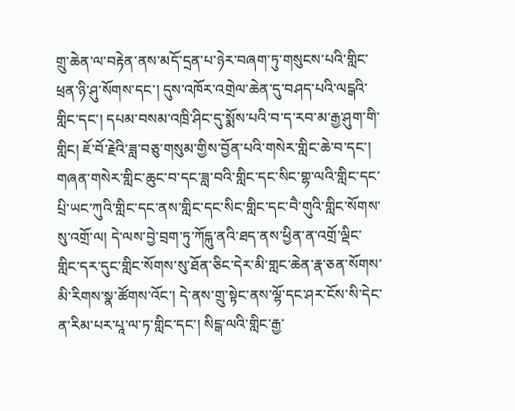གྲུ་ཆེན་ལ་བརྟེན་ནས་མདོ་དྲན་པ་ཉེར་བཞག་ཏུ་གསུངས་པའི་གླིང་ཕྲན་ཉི་ཤུ་སོགས་དང་། དུས་འཁོར་འགྲེལ་ཆེན་དུ་བཤད་པའི་ལངྒའི་གླིང་དང་། དཔམ་བསམ་འཁྲི་ཤིང་དུ་སྨོས་པའི་བ་ད་རབ་མ་རྒྱ་ཤུག་གི་གླིང། ཇོ་བོ་རྗེའི་ཟླ་བཅུ་གསུམ་གྱིས་བྱོན་པའི་གསེར་གླིང་ཆེ་བ་དང་། གཞན་གསེར་གླིང་ཆུང་བ་དང་ཟླ་བའི་གླིང་དང་སིང་གྷ་ལའི་གླིང་དང་པྲི་ཡང་ཀུའི་གླིང་དང་ནས་གླིང་དང་སིང་གླིང་དང་བཻ་གུའི་གླིང་སོགས་སུ་འགྲོ་ལ། དེ་ལས་བྱེ་བྲག་ཏུ་ཀོདྐུ་ནའི་ཐད་ནས་ཕྱིན་ན་འགྲོ་ལྡིང་གླིང་དར་དུང་གླིང་སོགས་སུ་ཐོན་ཅིང་དེར་མི་གླང་ཆེན་རྣ་ཅན་སོགས་མི་རིགས་སྣ་ཚོགས་འོང་། དེ་ནས་གྲུ་སྟེང་ནས་ལྷོ་དང་ཤར་ངོས་སི་དེང་ན་རིམ་པར་པཱ་ལ་ཏ་གླིང་དང་། སིངྒ་ལའི་གླིང་རྒྱ་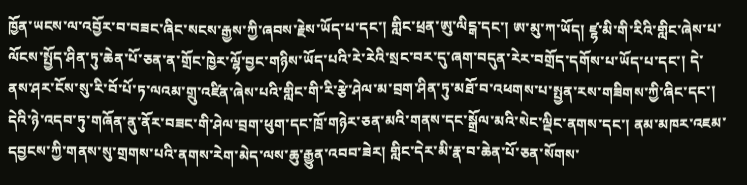ཁྱོན་ཡངས་ལ་འབྱོར་བ་བཟང་ཞིང་སངས་རྒྱས་ཀྱི་ཞབས་རྗེས་ཡོད་པ་དང་། གླིང་ཕྲན་ཨུ་ལིངྒ་དང་། ཨ་མུ་ཀ་ཡོད། ཛྷ་མི་གི་རིའི་གླིང་ཞེས་པ་ལོངས་སྤྱོད་ཤིན་ཏུ་ཆེན་པོ་ཅན་ན་གྲོང་ཁྱེར་ལྷོ་བྱང་གཉིས་ཡོད་པའི་རེ་རེའི་སྲང་བར་དུ་ཞག་བདུན་རེར་བགྲོད་དགོས་པ་ཡོད་པ་དང་། དེ་ནས་ཤར་ངོས་སུ་རི་བོ་པོ་ཏ་ལའམ་གྲུ་འཛིན་ཞེས་པའི་གླིང་གི་རི་རྩེ་ཤེལ་མ་བྲག་ཤིན་ཏུ་མཐོ་བ་འཕགས་པ་སྤྱན་རས་གཟིགས་ཀྱི་ཞིང་དང་། དེའི་ཉེ་འདབ་ཏུ་གཞོན་ནུ་ནོར་བཟང་གི་ཤེལ་བྲག་ཕུག་དང་ཁྲོ་གཉེར་ཅན་མའི་གནས་དང་སྒྲོལ་མའི་སེང་ལྡིང་ནགས་དང་། ནམ་མཁར་འཇམ་དབྱངས་ཀྱི་གནས་སུ་གྲགས་པའི་ནགས་རེག་མེད་ལས་ཆུ་རྒྱུན་འབབ་ཟེར། གླིང་དེར་མི་རྣ་བ་ཆེན་པོ་ཅན་སོགས་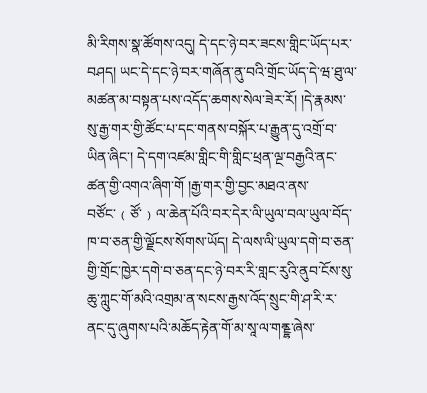མི་རིགས་སྣ་ཚོགས་འདུ། དེ་དང་ཉེ་བར་ཟངས་གླིང་ཡོད་པར་བཤད། ཡང་དེ་དང་ཉེ་བར་གཞོན་ནུ་བའི་གྲོང་ཡོད་དེ་ཝ་ཐུ་ལ་མཚན་མ་བསྟན་པས་འདོད་ཆགས་སེལ་ཟེར་རོ། །དེ་རྣམས་སུ་རྒྱ་གར་གྱི་ཚོང་པ་དང་གནས་བསྐོར་པ་རྒྱུན་དུ་འགྲོ་བ་ཡིན་ཞིང་། དེ་དག་འཛམ་གླིང་གི་གླིང་ཕྲན་ལྔ་བརྒྱའི་ནང་ཚན་གྱི་འགའ་ཞིག་གོ །རྒྱ་གར་གྱི་བྱང་མཐའ་ནས་བཙོང་﹙ཙོ་﹚ལ་ཆེན་པོའི་བར་དེར་ལི་ཡུལ་བལ་ཡུལ་བོད་ཁ་བ་ཅན་གྱི་ལྗོངས་སོགས་ཡོད། དེ་ལས་ལི་ཡུལ་དགེ་བ་ཅན་གྱི་གྲོང་ཁྱེར་དགེ་བ་ཅན་དང་ཉེ་བར་རི་གླང་རུའི་ནུབ་ངོས་སུ་ཆུ་ཀླུང་གོ་མའི་འགྲམ་ན་སངས་རྒྱས་འོད་སྲུང་གི་ཤ་རི་ར་ནང་དུ་ཞུགས་པའི་མཆོད་རྟེན་གོ་མ་སཱ་ལ་གནྔྷ་ཞེས་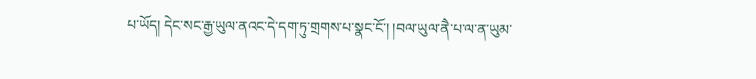པ་ཡོད། དེང་སང་རྒྱ་ཡུལ་ནའང་དེ་དག་ཏུ་གྲགས་པ་སྣང་ངོ་། །བལ་ཡུལ་ནཻ་པ་ལ་ན་ཡུམ་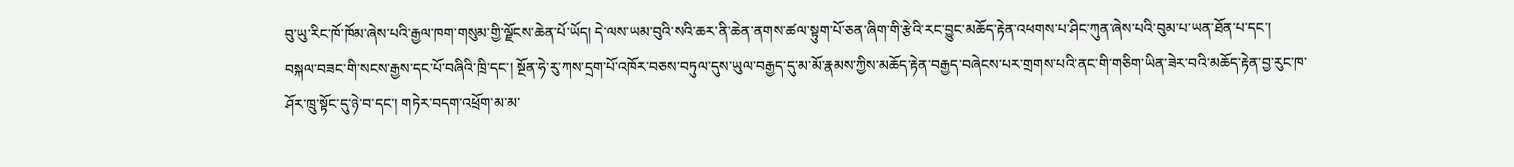བུ་ཡུ་རིང་ཁོ་ཁོམ་ཞེས་པའི་རྒྱལ་ཁག་གསུམ་གྱི་ལྗོངས་ཆེན་པོ་ཡོད། དེ་ལས་ཡམ་བུའི་སའི་ཆར་ནི་ཆེན་ནགས་ཚལ་སྟུག་པོ་ཅན་ཞིག་གི་རྩེའི་རང་བྱུང་མཆོད་རྟེན་འཕགས་པ་ཤིང་ཀུན་ཞེས་པའི་བུམ་པ་ཡན་ཐོན་པ་དང་། བསྐལ་བཟང་གི་སངས་རྒྱས་དང་པོ་བཞིའི་ཁྲི་དང་། སྔོན་ཧེ་རུ་ཀས་དྲག་པོ་འཁོར་བཅས་བཏུལ་དུས་ཡུལ་བརྒྱད་དུ་མ་མོ་རྣམས་ཀྱིས་མཆོད་རྟེན་བརྒྱད་བཞེངས་པར་གྲགས་པའི་ནང་གི་གཅིག་ཡིན་ཟེར་བའི་མཆོད་རྟེན་བྱ་རུང་ཁ་ཤོར་ཁྲུ་སྟོང་དུ་ཉེ་བ་དང་། གཏེར་བདག་འཕྲོག་མ་མ་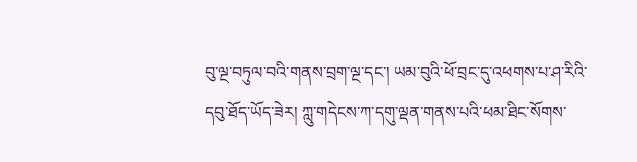བུ་ལྔ་བཏུལ་བའི་གནས་བྲག་ལྔ་དང་། ཡམ་བུའི་ཕོ་བྲང་དུ་འཕགས་པ་ཤ་རིའི་དབུ་ཐོད་ཡོད་ཟེར། ཀླུ་གདེངས་ཀ་དགུ་ལྡན་གནས་པའི་ཕམ་ཐིང་སོགས་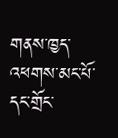གནས་ཁྱད་འཕགས་མང་པོ་དང་གྲོང་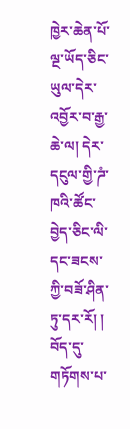ཁྱེར་ཆེན་པོ་ལྔ་ཡོད་ཅིང་ཡུལ་དེར་འབྱོར་བ་རྒྱ་ཆེ་ལ། དེར་དངུལ་གྱི་ཌཾ་ཁའི་ཚོང་བྱེད་ཅིང་ལི་དང་ཟངས་ཀྱི་བཟོ་ཤིན་ཏུ་དར་རོ། །
བོད་དུ་གཏོགས་པ་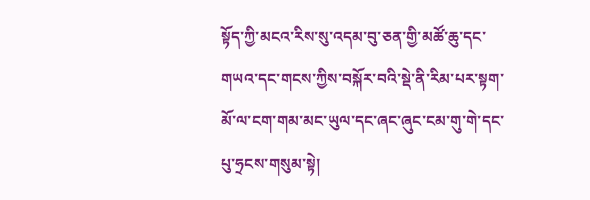སྟོད་ཀྱི་མངའ་རིས་སུ་འདམ་བུ་ཅན་གྱི་མཚོ་ཆུ་དང་གཡའ་དང་གངས་ཀྱིས་བསྐོར་བའི་སྡེ་ནི་རིམ་པར་སྟག་མོ་ལ་ངག་གམ་མང་ཡུལ་དང་ཞང་ཞུང་ངམ་གུ་གེ་དང་པུ་ཧྲངས་གསུམ་སྟེ།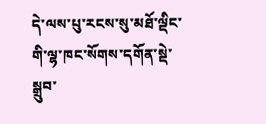དེ་ལས་པུ་རངས་སུ་མཐོ་ལྡིང་གི་ལྷ་ཁང་སོགས་དགོན་སྡེ་སྒྲུབ་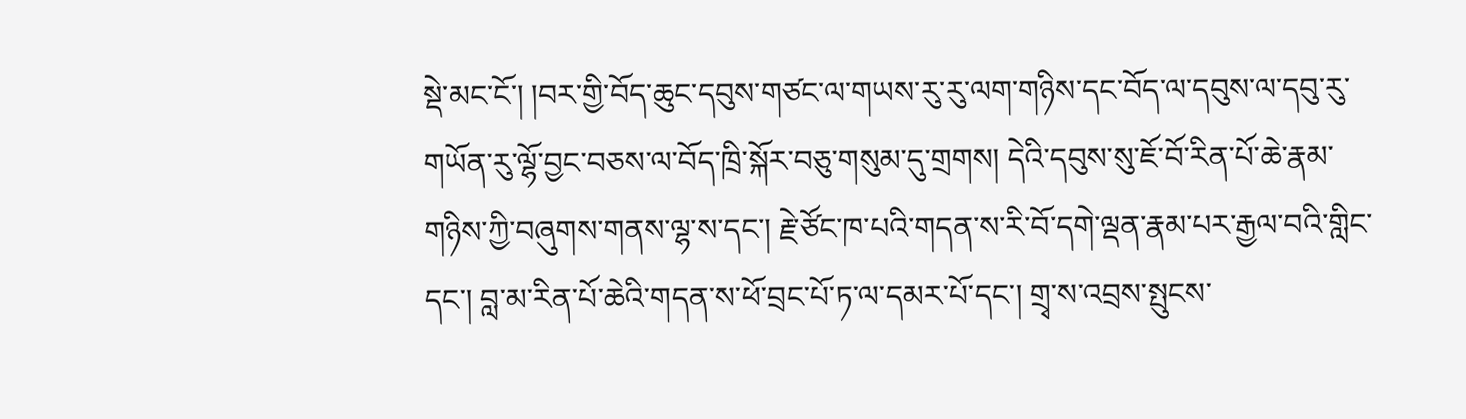སྡེ་མང་ངོ་། །བར་གྱི་བོད་ཆུང་དབུས་གཙང་ལ་གཡས་རུ་རུ་ལག་གཉིས་དང་བོད་ལ་དབུས་ལ་དབུ་རུ་གཡོན་རུ་ལྷོ་བྱང་བཅས་ལ་བོད་ཁྲི་སྐོར་བཅུ་གསུམ་དུ་གྲགས། དེའི་དབུས་སུ་ཇོ་བོ་རིན་པོ་ཆེ་རྣམ་གཉིས་ཀྱི་བཞུགས་གནས་ལྷ་ས་དང་། རྗེ་ཙོང་ཁ་པའི་གདན་ས་རི་བོ་དགེ་ལྡན་རྣམ་པར་རྒྱལ་བའི་གླིང་དང་། བླ་མ་རིན་པོ་ཆེའི་གདན་ས་ཕོ་བྲང་པོ་ཏ་ལ་དམར་པོ་དང་། གྲྭ་ས་འབྲས་སྤུངས་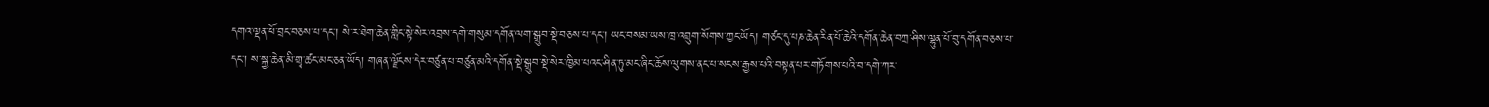དགའ་ལྡན་ཕོ་བྲང་བཅས་པ་དང་། སེ་ར་ཐེག་ཆེན་གླིང་སྟེ་སེར་འབྲས་དགེ་གསུམ་དགོན་ལག་སྒྲུབ་སྡེ་བཅས་པ་དང་། ཡང་བསམ་ཡས་ཁྲ་འབྲུག་སོགས་ཀྱང་ཡོད། གཙང་དུ་པཎ་ཆེན་རིན་པོ་ཆེའི་དགོན་ཆེན་བཀྲ་ཤིས་ལྷུན་པོ་བུ་དགོན་བཅས་པ་དང་། ས་སྐྱ་ཆེན་མི་གྲྭ་ཚང་མང་ཅན་ཡོད། གཞན་ལྗོངས་དེར་བཙུན་པ་བཙུན་མའི་དགོན་སྡེ་སྒྲུབ་སྡེ་སེར་ཁྱིམ་པའང་ཤིན་ཏུ་མང་ཞིང་ཆོས་ལུགས་ནང་པ་སངས་རྒྱས་པའི་བསྟན་པར་གཏོགས་པའི་བ་དགེ་ཀར་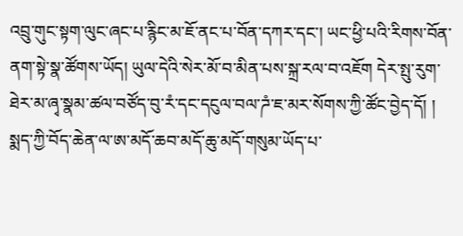འབྲུ་གུང་སྟག་ལུང་ཞང་པ་རྙིང་མ་ཇོ་ནང་པ་བོན་དཀར་དང་། ཡང་ཕྱི་པའི་རིགས་བོན་ནག་སྟེ་སྣ་ཚོགས་ཡོད། ཡུལ་དེའི་སེར་མོ་བ་མིན་པས་སྐྲ་རལ་བ་འཇོག དེར་སྤུ་རུག་ཐེར་མ་ཞྭ་སྣམ་ཚལ་བཙོད་བུ་རཾ་དང་དངུལ་བལ་ཌཾ་ཇ་མར་སོགས་ཀྱི་ཚོང་བྱེད་དོ། །
སྨད་ཀྱི་བོད་ཆེན་ལ་ཨ་མདོ་ཆབ་མདོ་ཆུ་མདོ་གསུམ་ཡོད་པ་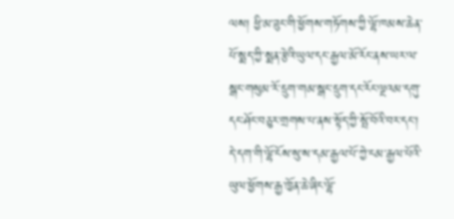ལས། ཕྱི་མ་ཟུང་གི་ཕྱོགས་གཏོགས་ཀྱི་ལྷོ་ཁམས་ཆེན་པོ་སྨད་ཀྱི་སྨན་རྩེའི་ཡུལ་དང་རྒྱལ་མོ་རོང་ནས་ཡར་ལ་སྒང་གསུམ་རོ་དྲུག་གམ་སྒང་དྲུག་དང་རོང་ལྔའམ་དགུ་དང་ཤོང་བཅུར་གྲགས་པ་ནས་སྟོད་ཀྱི་སྤོ་བོའི་བར་དང་། དེ་དག་གི་ལྷོ་ངོས་སུ་ས་དམ་རྒྱལ་པོ་ཀྱེ་ངམ་རྒྱལ་པོའི་ཡུལ་ཕྱོགས་རྒྱ་ཁྱོན་ཆེ་ཞིང་ལྷོ་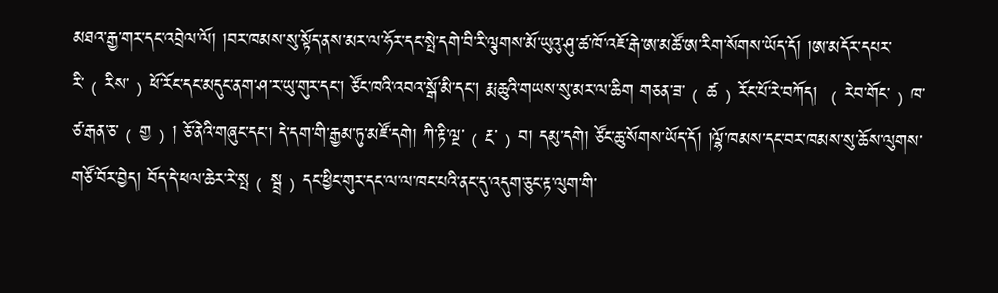མཐའ་རྒྱ་གར་དང་འབྲེལ་ལོ། །བར་ཁམས་སུ་སྟོད་ནས་མར་ལ་ཧོར་དང་སྤེ་དགེ་བི་རི་ལྕགས་མོ་ཡུའུ་ཤུ་ཚ་ཁོ་འཇོ་རྒེ་ཨ་མཚོ་ཨ་རིག་སོགས་ཡོད་དོ། །ཨ་མདོར་དཔར་རི་﹙རིས་﹚ཕོ་རོང་དང་མདུང་ནག་ཤ་ར་ཡུ་གུར་དང་། ཙོང་ཁའི་འབའ་སྒོ་མི་དང་། རྨ་ཆུའི་གཡས་སུ་མར་ལ་ཆིག གཅན་ཟ་﹙ཚ﹚རོང་པོ་རེ་བཀོད། ﹙རེབ་གོང་﹚ཁ་ཙ་རྒན་ཅ་﹙གྱ﹚། ཅོ་ནེའི་གཞུང་དང་། དེ་དག་གི་རྒྱམ་ཏུ་མཛོ་དགེ། ཀི་རྟི་ལྔ་﹙རྔ་﹚བ། དམུ་དགེ། ཙོང་ཆུ་སོགས་ཡོད་དོ། །ལྷོ་ཁམས་དང་བར་ཁམས་སུ་ཆོས་ལུགས་གཙོ་བོར་བྱེད། བོད་དེ་ཕལ་ཆེར་རེ་སྤ﹙སྦྲ﹚དང་ཕྱིང་གུར་དང་ལ་ལ་ཁང་པའི་ནང་དུ་འདུག་ཅུང་རྟ་ལུག་གི་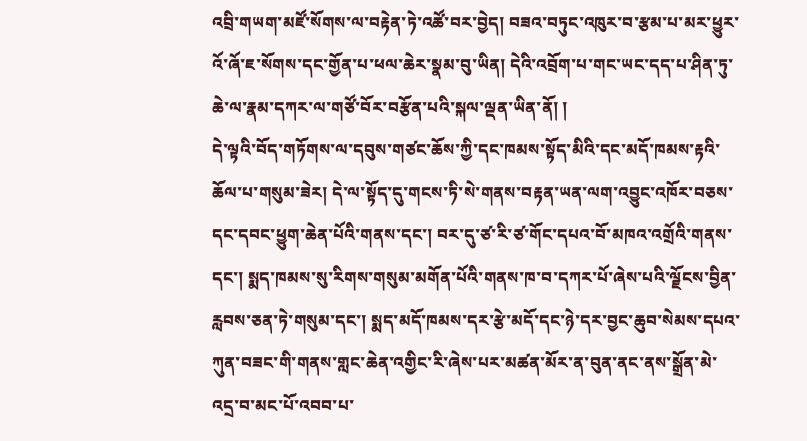འབྲི་གཡག་མཛོ་སོགས་ལ་བརྟེན་ཏེ་འཚོ་བར་བྱེད། བཟའ་བཏུང་འཁུར་བ་རྩམ་པ་མར་ཕྱུར་འོ་ཞོ་ཇ་སོགས་དང་གྱོན་པ་ཕལ་ཆེར་སྣམ་བུ་ཡིན། དེའི་འབྲོག་པ་གང་ཡང་དད་པ་ཤིན་ཏུ་ཆེ་ལ་རྣམ་དཀར་ལ་གཙོ་བོར་བརྩོན་པའི་སྐལ་ལྡན་ཡིན་ནོ། །
དེ་ལྟའི་བོད་གཏོགས་ལ་དབུས་གཙང་ཆོས་ཀྱི་དང་ཁམས་སྟོད་མིའི་དང་མདོ་ཁམས་རྟའི་ཆོལ་པ་གསུམ་ཟེར། དེ་ལ་སྟོད་དུ་གངས་ཏི་སེ་གནས་བརྟན་ཡན་ལག་འབྱུང་འཁོར་བཅས་དང་དབང་ཕྱུག་ཆེན་པོའི་གནས་དང་། བར་དུ་ཙ་རི་ཙ་གོང་དཔའ་བོ་མཁའ་འགྲོའི་གནས་དང་། སྨད་ཁམས་སུ་རིགས་གསུམ་མགོན་པོའི་གནས་ཁ་བ་དཀར་པོ་ཞེས་པའི་ལྗོངས་བྱིན་རླབས་ཅན་ཏེ་གསུམ་དང་། སྨད་མདོ་ཁམས་དར་རྩེ་མདོ་དང་ཉེ་དར་བྱང་ཆུབ་སེམས་དཔའ་ཀུན་བཟང་གི་གནས་གླང་ཆེན་འགྱིང་རི་ཞེས་པར་མཚན་མོར་ན་བུན་ནང་ནས་སྒྲོན་མེ་འདྲ་བ་མང་པོ་འབབ་པ་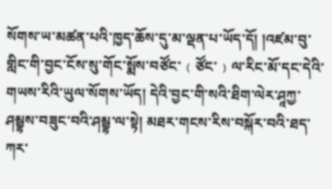སོགས་ཡ་མཚན་པའི་ཁྱད་ཆོས་དུ་མ་ལྡན་པ་ཡོད་དོ། །འཛམ་བུ་གླིང་གི་བྱང་ངོས་སུ་གོང་སྨོས་བཙོང་﹙ཙོང་﹚ལ་རིང་མོ་དང་དེའི་གཡས་རིའི་ཡུལ་སོགས་ཡོད། དེའི་བྱང་གི་སའི་ཐིག་ལེར་ཤཱཀྱ་ཤམྦྷས་བཟུང་བའི་ཤམྦྷ་ལ་སྟེ། མཐར་གངས་རིས་བསྐོར་བའི་ཐད་ཀར་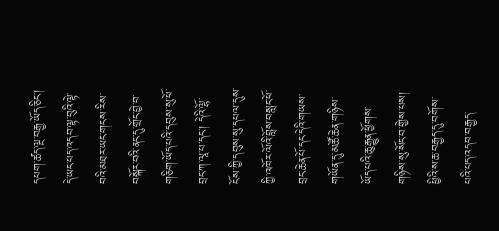དཔག་ཚད་ལྔ་བརྒྱ་ཡོད་ཅིང་། དེ་ཡང་པད་འདབ་ལྟ་བུའི་ལྟེ་བའི་མཐར་ཡང་གངས་རིས་བསྐོར་བའི་ནང་དུ་གྲོང་བྱེ་བ་གཅིག་ཡོད་པའི་དབུས་སུ་ཕོ་བྲང་ཀ་ལཱ་པ་དང་། དེའི་ལྷོ་ངོས་ཀྱི་དབུས་སུ་དཔལ་དུས་ཀྱི་འཁོར་ལོའི་བློས་བསླང་ཕོ་བྲང་ཆེན་པོ་དང་དེའི་གཡས་གཡོན་དུ་མཚོ་ཆེན་གཉིས་ཡོད་པའི་ཆུ་རྒྱུན་ཕྱོགས་གཉིས་སུ་སོང་བ་གྱེས་པས། ཕྱིའི་ས་ཆ་བརྒྱད་དུ་བགོས་པའི་པད་འདབ་བརྒྱད་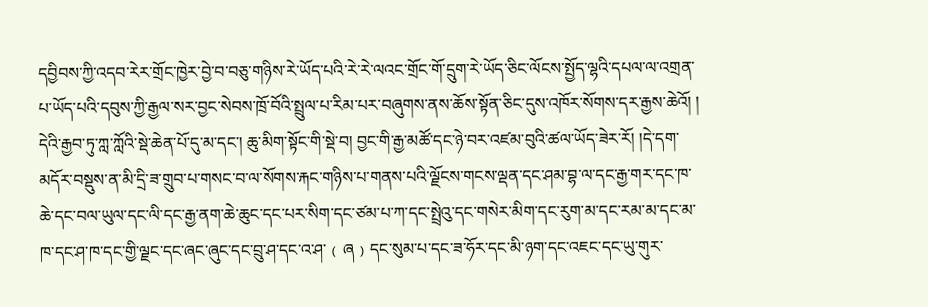དབྱིབས་ཀྱི་འདབ་རེར་གྲོང་ཁྱེར་བྱེ་བ་བཅུ་གཉིས་རེ་ཡོད་པའི་རེ་རེ་ལའང་གྲོང་གོ་དྲུག་རེ་ཡོད་ཅིང་ལོངས་སྤྱོད་ལྷའི་དཔལ་ལ་འགྲན་པ་ཡོད་པའི་དབུས་ཀྱི་རྒྱལ་སར་བྱང་སེབས་ཁྲོ་བོའི་སྤྲུལ་པ་རིམ་པར་བཞུགས་ནས་ཆོས་སྟོན་ཅིང་དུས་འཁོར་སོགས་དར་རྒྱས་ཆེའོ། །
དེའི་རྒྱབ་ཏུ་ཀླ་ཀློའི་སྡེ་ཆེན་པོ་དུ་མ་དང་། ཆུ་མིག་སྟོང་གི་སྡེ་བ། བྱང་གི་རྒྱ་མཚོ་དང་ཉེ་བར་འཛམ་བུའི་ཚལ་ཡོད་ཟེར་རོ། །དེ་དག་མདོར་བསྡུས་ན་མི་དྲི་ཟ་གྲུབ་པ་གསང་བ་ལ་སོགས་རྐང་གཉིས་པ་གནས་པའི་ལྗོངས་གངས་ལྡན་དང་ཤམ་བྷ་ལ་དང་རྒྱ་གར་དང་ཁ་ཆེ་དང་བལ་ཡུལ་དང་ལི་དང་རྒྱ་ནག་ཆེ་ཆུང་དང་པར་སིག་དང་ཙམ་པ་ཀ་དང་སྤྲེའུ་དང་གསེར་མིག་དང་རུག་མ་དང་རམ་མ་དང་མ་ཁ་དང་ཤ་ཁ་དང་གྱི་ལྗང་དང་ཞང་ཞུང་དང་བྲུ་ཤ་དང་འ་ཤ་﹙ཞ﹚དང་སུམ་པ་དང་ཟ་ཧོར་དང་མི་ཉག་དང་འཇང་དང་ཡུ་གུར་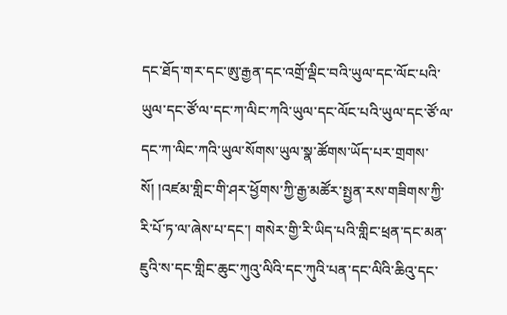དང་ཐོད་གར་དང་ཨུ་རྒྱན་དང་འགྲོ་ལྡིང་བའི་ཡུལ་དང་ལོང་པའི་ཡུལ་དང་ཙོ་ལ་དང་ཀ་ལིང་ཀའི་ཡུལ་དང་ལོང་པའི་ཡུལ་དང་ཙོ་ལ་དང་ཀ་ལིང་ཀའི་ཡུལ་སོགས་ཡུལ་སྣ་ཚོགས་ཡོད་པར་གྲགས་སོ། །འཛམ་གླིང་གི་ཤར་ཕྱོགས་ཀྱི་རྒྱ་མཚོར་སྤྱན་རས་གཟིགས་ཀྱི་རི་པོ་ཏ་ལ་ཞེས་པ་དང་། གསེར་གྱི་རི་ཡིད་པའི་གླིང་ཕྲན་དང་མན་ཇུའི་ས་དང་གླིང་ཆུང་ཀུའུ་ལིའི་དང་ཀུའི་པན་དང་ལིའི་ཆིའུ་དང་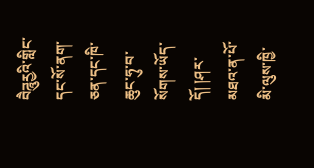བཻཌཱུརྱའི་གླིང་དང་སོ་ནག་ཅན་དང་ཁི་ཆུང་ཧུ་བ་སོགས་ཡོད་དོ། །ཤར་མཐའ་ན་པོ་མི་ལུས་ཁྱི་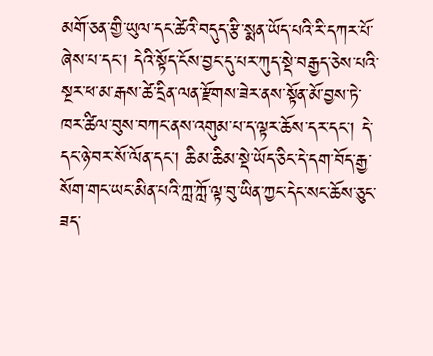མགོ་ཅན་གྱི་ཡུལ་དང་ཚེའི་བདུད་རྩི་སྨན་ཡོད་པའི་རི་དཀར་པོ་ཞེས་པ་དང་། དེའི་སྟོད་ངོས་བྱང་དུ་པར་ཀུད་སྡེ་བརྒྱད་ཅེས་པའི་སྔར་ཕ་མ་རྒས་ཚེ་དྲིན་ལན་རྫོགས་ཟེར་ནས་སྟོན་མོ་བྱས་ཏེ་ཁར་ཚིལ་བུས་བཀང་ནས་འགུམ་པ་ད་ལྟར་ཆོས་དར་དང་། དེ་དང་ཉེ་བར་སོ་ལོན་དང་། ཆིམ་ཆིམ་སྡེ་ཡོད་ཅིང་དེ་དག་བོད་རྒྱ་སོག་གང་ཡང་མིན་པའི་ཀླ་ཀློ་ལྟ་བུ་ཡིན་ཀྱང་དེང་སང་ཆོས་ཅུང་ཟད་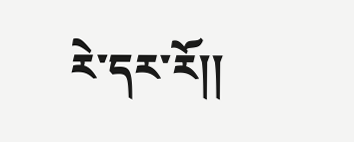རེ་དར་རོ།།